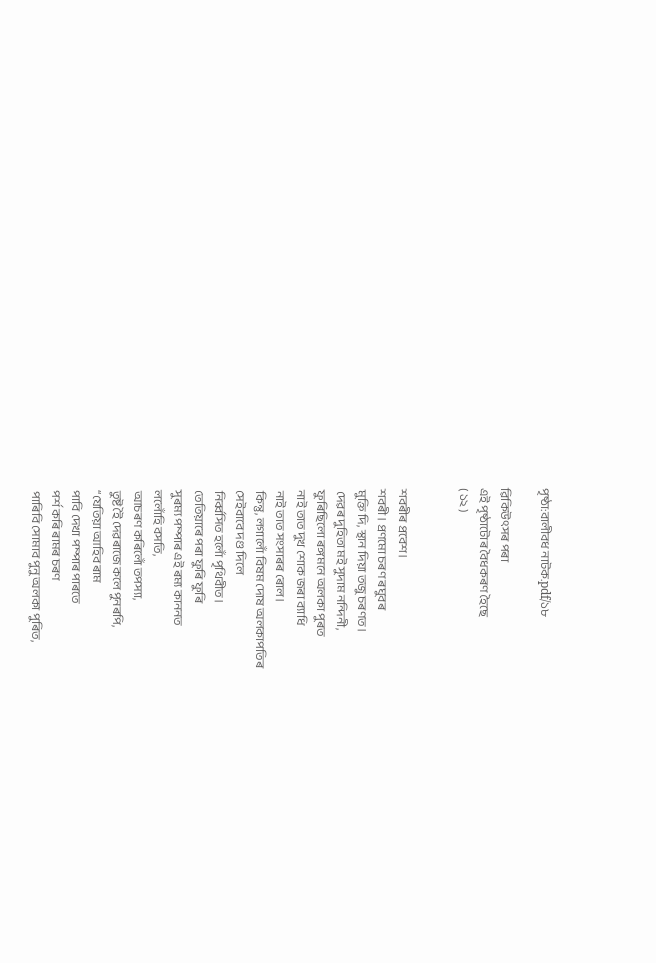পৃষ্ঠা:বালীবধ নাটক.pdf/১৮

ৱিকিউৎসৰ পৰা
এই পৃষ্ঠাটোৰ বৈধকৰণ হৈছে
( ১২ )


শবৰীৰ প্ৰবেশ।
শবৰী। প্ৰণমো চৰণ ৰঘুবৰ
 মুক্তি দি, স্থান দিয়া তজু চৰণত।
 দেৱৰ দুহিতা মই সুদাম নন্দিনী,
 ফুৰিছিলো ৰঙ্গমনে অলকা পুৰত
 নাই তাত দুখ শোক জৰা ব্যাধি
 নাই তাত সংসাৰৰ ৰোল।
 কিন্তু, লগালোঁ বিষম দোষ অলকাপতিৰ
 সেইবাবে দণ্ড দিলে
 নিৰ্ব্বসিত হলোঁ পৃথিবীত।
 তেতিয়াৰে পৰা ফুৰি ফুৰি
 সুৰম্য পম্পাৰ এই ৰম্য কাননত
 ললোঁহি বসতি,
 আচৰণ কৰিলোঁ তপস্যা,
 তুষ্ট ইৈ দেৱৰাজে কলে পুনৰপি,
 “যেতিয়া আহিব ৰাম
 পাবি দেখা পম্পাৰ পাৰতে
 পৰ্শ কৰি ৰামৰ চৰণ
 পাৰিবি সোমাব পুনু অলকা পুৰিত,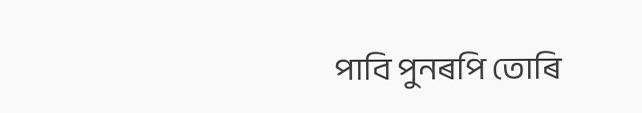পাবি পুনৰপি তোৰি